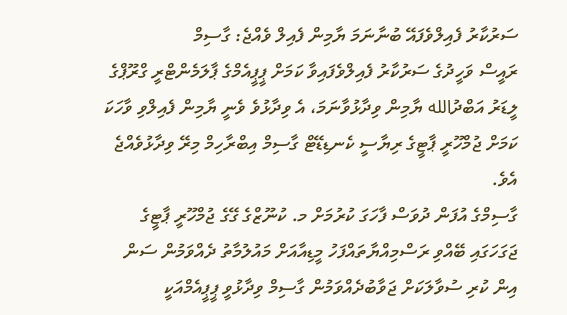ސަރުކާރު ފެއިލްވެފައޭ ބުނާނަމަ ޔާމިން ފެއިލް ވެއްޖެ: ގާސިމް
ރައީސް ވަހީދުގެ ސަރުކާރު ފެއިލްވެފައިވާ ކަމަށް ޕީޕީއެމްގެ ޕާލަމެންޓްރީ ގްރޫޕްގެ ލީޑަރު އަބްދުالله ޔާމިން ވިދާޅުވާނަމަ، އެ ވިދާޅުވެ ވެނީ ޔާމިން ފެއިލްވި ވާހަކަ ކަމަށް ޖުމްހޫރީ ޕާޓީގެ ރިޔާސީ ކެނޑިޑޭޓް ގާސިމް އިބްރާހިމް މިރޭ ވިދާޅުވެއްޖެ އެވެ.
ގާސިމްގެ އުފަން ދުވަސް ފާހަގަ ކުރުމަށް މ. ކުނޫޒްގެ ގޭގެ ޖުމްހޫރީ ޕާޓީގެ ޖަގަހަގައި ބޭއްވި ރަސްމިއްޔާތައްފަހު މީޑިއާއަށް މައުލުމާތު ދެއްވަމުން ސަން އިން ކުރި ސުވާލަކަށް ޖަވާބުދެއްވަމުން ގާސިމް ވިދާޅުވީ ޕީޕީއެމްއަކީ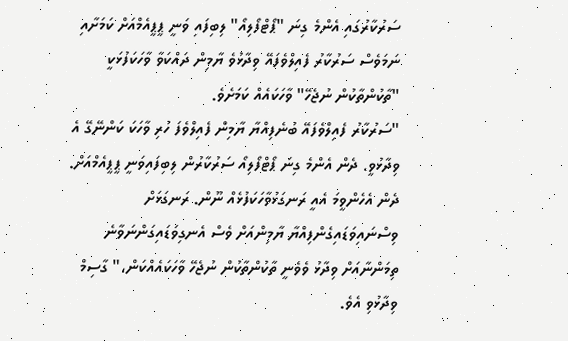ސަރުކާރުގައި އެންމެ ގިނަ "ޕޯޓްފޯލިއޯ" ލިބިފައި ވަނީ ޕީޕީއެމްއަށް ކަމަށާއި ނަމަވެސް ސަރުކާރު ފެއިލްވެފައޭ ވިދާޅުވެ ޔާމިން ދައްކަވާ ވާހަކަފުޅަކީ "ތާކުންތާކުން ނުޖެހޭ" ވާހަކައެއް ކަމަށެވެ.
"ސަރުކާރު ފެއިލްވެފައޭ ބުނެފިއްޔާ ޔާމިން ފެއިލްވެފަ ހުރި ވާހަކަ ކަންނޭގޭ އެ ވިދާޅުވީ. ދެން އެންމެ ގިނަ ޕޯޓްފޯލިއޯ ސަރުކާރުން ލިބިފައިވަނީ ޕީޕީއެމްއަށް. ދެން އެހެންވީމަ އެއީ ރަނގަޅުވާހަކަފުޅެއް ނޫން. ރަނގަޅަށް ވިސްނައިވަޑައިގެންފިއްޔާ ޔާމިންއަށް ވެސް އެނގިވަޑައިގަންނަވާނެ ތިމަންނާއަށް ވިދާޅު ވެވެނީ ތާކުންތާކުން ނުޖެހޭ ވާހަކައެއްކަން،" ގާސިމް ވިދާޅުވި އެވެ.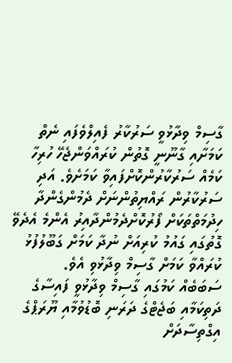ގާސިމް ވިދާޅުވީ ސަރުކާރު ފެއިލްވެފައި ނެތް ކަމަށާއި ގާނޫނީ ގޮތުން ކުރައްވަންޖެހޭ ހުރިހާ ކަމެއް ސަރުކާރުންކޮށްފައިވާ ކަމަށެވެ. އަދި ސަރުކާރުން ރައްޔިތުންނަށް ދެމުންގެންދާ ހިދުމަތްތަކަށް ފޯރުކޮށްދެމުންދާއިރު އެންމެ އެދެވޭ ގޮތުގައި ގައުމު ކުރިއަށް ނުދާ ކަމަށް ގަބޫލުފުޅު ކުރައްވާ ކަމަށް ގާސިމް ވިދާޅުވި އެވެ.
ސަބަބެއް ކަމުގައި ގާސިމް ވިދާޅުވީ ފައިސާގެ ދަތިކަމާއި ބަޖެޓްގެ ދަރަނި ބޮޑުވުމާއި ޔޫރަޕްގެ އިގްތިސާދަށް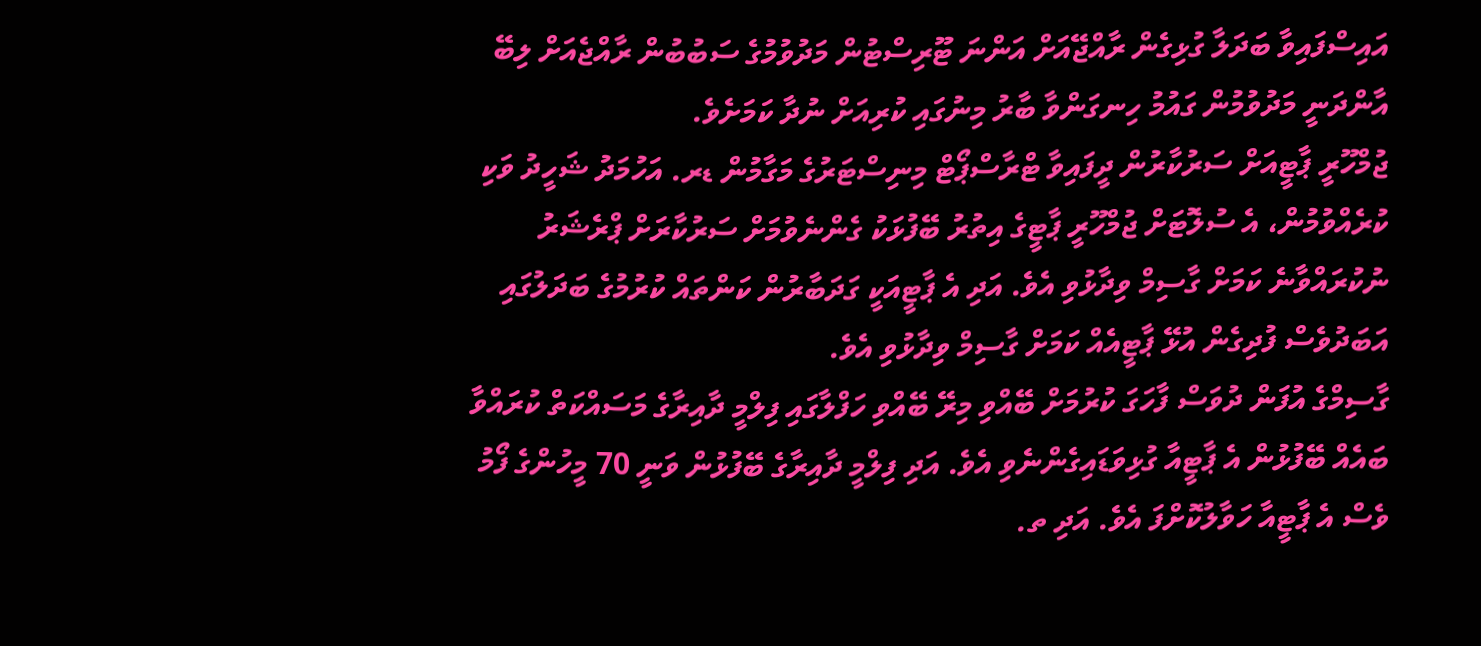އައިސްފައިވާ ބަދަލާ ގުޅިގެން ރާއްޖޭއަށް އަންނަ ޓޫރިސްޓުން މަދުވުމުގެ ސަބުބުން ރާއްޖެއަށް ލިބޭ އާންދަނީ މަދުވުމުން ގައުމު ހިނގަންވާ ބާރު މިނުގައި ކުރިއަށް ނުދާ ކަމަށެވެ.
ޖުމްހޫރީ ޕާޓީއަށް ސަރުކާރުން ދީފައިވާ ޓްރާސްޕޯޓް މިނިސްޓަރުގެ މަގާމުން ޑރ. އަހުމަދު ޝަހީދު ވަކި ކުރެއްވުމުން، އެ ސުލޮޓަށް ޖުމްހޫރީ ޕާޓީގެ އިތުރު ބޭފުޅަކު ގެންނެވުމަށް ސަރުކާރަށް ޕްރެޝަރު ނުކުރައްވާނެ ކަމަށް ގާސިމް ވިދާޅުވި އެވެ. އަދި އެ ޕާޓީއަކީ ގަދަބާރުން ކަންތައް ކުރުމުގެ ބަދަލުގައި އަބަދުވެސް ފުދިގެން އުޅޭ ޕާޓީއެއް ކަމަށް ގާސިމް ވިދާޅުވި އެވެ.
ގާސިމްގެ އުފަން ދުވަސް ފާހަގަ ކުރުމަށް ބޭއްވި މިރޭ ބޭއްވި ހަފްލާގައި ފިލްމީ ދާއިރާގެ މަސައްކަތް ކުރައްވާ ބައެއް ބޭފުޅުން އެ ޕާޓީއާ ގުޅިވަޑައިގެންނެވި އެވެ. އަދި ފިލްމީ ދާއިރާގެ ބޭފުޅުން ވަނީ 70 މީހުންގެ ފޯމު ވެސް އެ ޕާޓީއާ ހަވާލުކޮށްފަ އެވެ. އަދި ތ.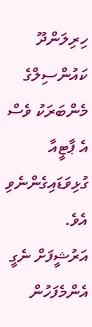ހިރިލަންދޫ ކައުންސިލްގެ މެންބަރަކު ވެސް އެ ޕާޓީއާ ގުޅިވަޑައިގެންނެވި އެވެ.
އަރުޝީފަށް ނެގީ
އެންމެފަހުން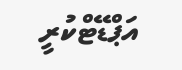އަޕްޑޭޓްކުރީ